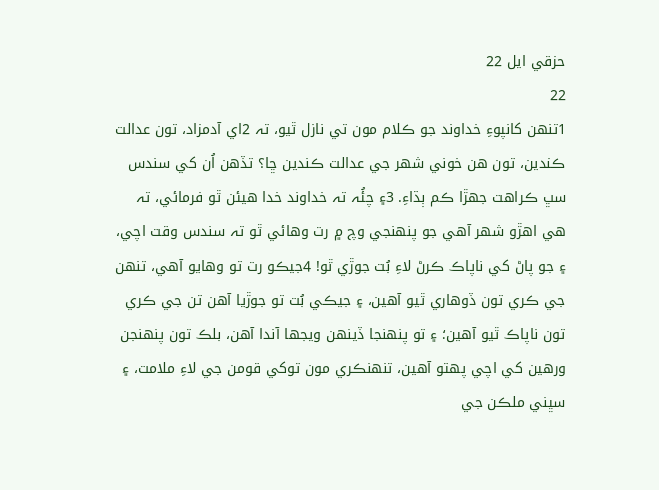حزقي ايل 22
22
1تنهن کانپوءِ خداوند جو ڪلام مون تي نازل ٿيو، تہ 2اي آدمزاد، تون عدالت ڪندين، تون هن خوني شهر جي عدالت ڪندين ڇا؟ تڏهن اُن کي سندس سڀ ڪراهت جهڙا ڪم ٻڌاءِ. 3۽ چئُہ تہ خداوند خدا هيئن ٿو فرمائي، تہ هي اهڙو شهر آهي جو پنهنجي وچ ۾ رت وهائي ٿو تہ سندس وقت اچي، ۽ جو پاڻ کي ناپاڪ ڪرڻ لاءِ بُت جوڙي ٿو! 4جيڪو رت تو وهايو آهي، تنهن جي ڪري تون ڏوهاري ٿيو آهين، ۽ جيڪي بُت تو جوڙيا آهن تن جي ڪري تون ناپاڪ ٿيو آهين؛ ۽ تو پنهنجا ڏينهن ويجها آندا آهن، بلڪ تون پنهنجن ورهين کي اچي پهتو آهين، تنهنڪري مون توکي قومن جي لاءِ ملامت، ۽ سڀني ملڪن جي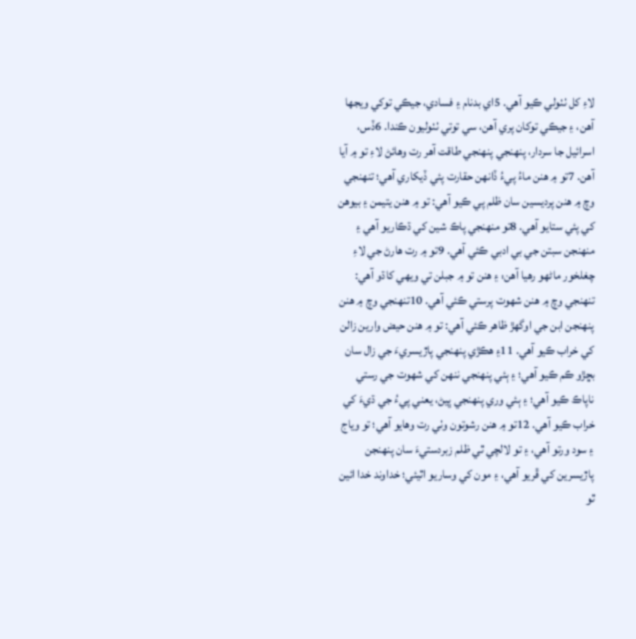لاءِ کل ٺٺولي ڪيو آهي. 5اي بدنام ۽ فسادي، جيڪي توکي ويجها آهن، ۽ جيڪي توکان پري آهن، سي توتي ٺٺوليون ڪندا. 6ڏس، اسرائيل جا سردار، پنهنجي پنهنجي طاقت آهر رت وهائڻ لاءِ تو ۾ آيا آهن. 7تو ۾ هنن ماءُ پيءُ ڏانهن حقارت پئي ڏيکاري آهي؛ تنهنجي وچ ۾ هنن پرديسين سان ظلم پي ڪيو آهي: تو ۾ هنن يتيمن ۽ بيوهن کي پئي ستايو آهي. 8تو منهنجي پاڪ شين کي ڌڪاريو آهي ۽ منهنجن سبتن جي بي ادبي ڪئي آهي. 9تو ۾ رت هارڻ جي لاءِ چغلخور ماڻهو رهيا آهن: ۽ هنن تو ۾ جبلن تي ويهي کاڌو آهي: تنهنجي وچ ۾ هنن شهوت پرستي ڪئي آهي. 10تنهنجي وچ ۾ هنن پنهنجن ابن جي اوگهڙ ظاهر ڪئي آهي: تو ۾ هنن حيض وارين زالن کي خراب ڪيو آهي. 11۽ هڪڙي پنهنجي پاڙيسريءَ جي زال سان بڇڙو ڪم ڪيو آهي؛ ۽ ٻئي پنهنجي ننهن کي شهوت جي رستي ناپاڪ ڪيو آهي؛ ۽ ٻئي وري پنهنجي ڀيڻ، يعني پيءُ جي ڌيءَ کي خراب ڪيو آهي. 12تو ۾ هنن رشوتون وٺي رت وهايو آهي؛ تو وياج ۽ سود ورتو آهي، ۽ تو لالچي ٿي ظلم زبردستيءَ سان پنهنجن پاڙيسرين کي ڦريو آهي، ۽ مون کي وساريو اٿيئي؛ خداوند خدا ائين ٿو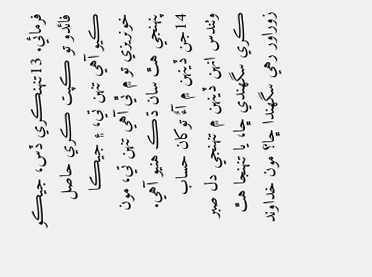فرمائي. 13تنهنڪري ڏس، جيڪو فائدو تو ڪپت ڪري حاصل ڪيو آهي تنهن تي، ۽ جيڪا خونريزي تو ۾ ٿي آهي تنهن تي، مون پنهنجي هٿ سان ڌڪ هنيو آهي. 14جن ڏينهن ۾ آءٌ توکان حساب وٺندس انهن ڏينهن ۾ تنهنجي دل صبر ڪري سگهندي ڇا، يا تنهنجا هٿ زوراور رهي سگهندا ڇا؟ مون خداوند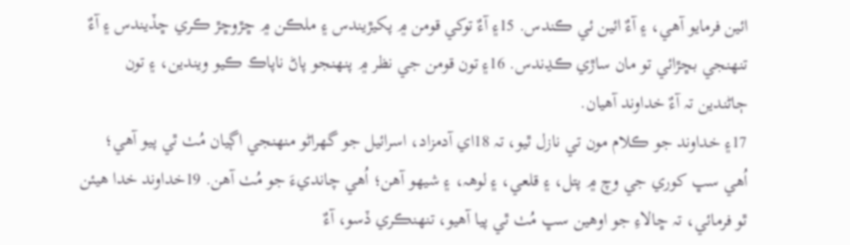ائين فرمايو آهي، ۽ آءٌ ائين ئي ڪندس. 15۽ آءٌ توکي قومن ۾ پکيڙيندس ۽ ملڪن ۾ ڇڙوڇڙ ڪري ڇڏيندس ۽ آءٌ تنهنجي بڇڙائي تو مان ساڙي ڪڍندس. 16۽ تون قومن جي نظر ۾ پنهنجو پاڻ ناپاڪ ڪيو ويندين، ۽ تون ڄاڻندين تہ آءٌ خداوند آهيان.
17۽ خداوند جو ڪلام مون تي نازل ٿيو، تہ 18اي آدمزاد، اسرائيل جو گهراڻو منهنجي اڳيان مُٺ ٿي پيو آهي؛ اُهي سڀ کوري جي وچ ۾ پتل، ۽ قلعي، ۽ لوهہ، ۽ شيهو آهن؛ اُهي چانديءَ جو مُٺ آهن. 19خداوند خدا هيئن ٿو فرمائي، تہ ڇالاءِ جو اوهين سڀ مُٺ ٿي پيا آهيو، تنهنڪري ڏسو، آءٌ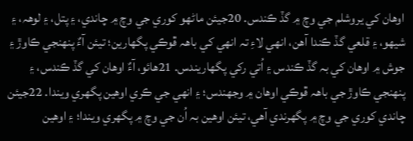اوهان کي يروشلم جي وچ ۾ گڏ ڪندس. 20جيئن ماڻهو کوري جي وچ ۾ چاندي، ۽ پتل، ۽ لوهہ، ۽ شيهو، ۽ قلعي گڏ ڪندا آهن، انهي لاءِ تہ انهي کي باهہ ڦوڪي پگهارين؛ تيئن آءٌ پنهنجي ڪاوڙ ۽ جوش ۾ اوهان کي بہ گڏ ڪندس ۽ اُتي رکي پگهاريندس. 21هائو، آءٌ اوهان کي گڏ ڪندس، ۽ پنهنجي ڪاوڙ جي باهہ ڦوڪي اوهان ۾ وجهندس؛ ۽ انهي جي ڪري اوهين پگهري ويندا. 22جيئن چاندي کوري جي وچ ۾ پگهرندي آهي، تيئن اوهين بہ اُن جي وچ ۾ پگهري ويندا؛ ۽ اوهين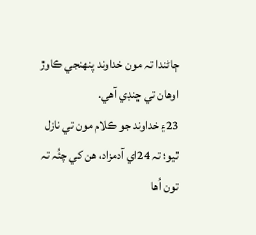ڄاڻندا تہ مون خداوند پنهنجي ڪاوڙ اوهان تي ڇنڊي آهي.
23۽ خداوند جو ڪلام مون تي نازل ٿيو؛ تہ 24اي آدمزاد، هن کي چئُہ تہ تون اُها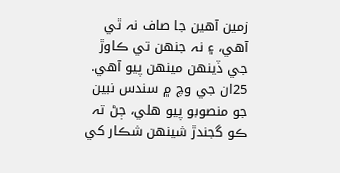زمين آهين جا صاف نہ ٿي آهي، ۽ نہ جنهن تي ڪاوڙ جي ڏينهن مينهن پيو آهي. 25ان جي وچ ۾ سندس نبين جو منصوبو پيو هلي، ڄڻ تہ ڪو گجندڙ شينهن شڪار کي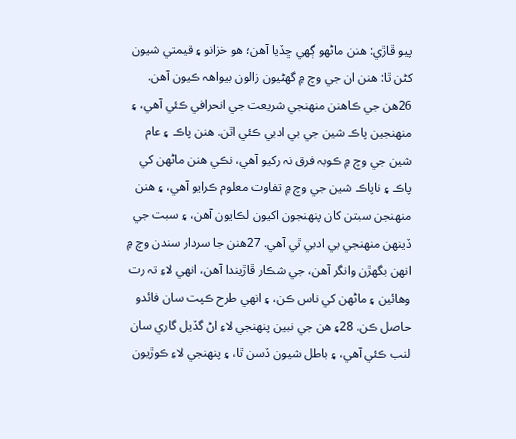پيو ڦاڙي: هنن ماڻهو ڳهي ڇڏيا آهن؛ هو خزانو ۽ قيمتي شيون کڻن ٿا: هنن ان جي وچ ۾ گهڻيون زالون بيواهہ ڪيون آهن. 26هن جي ڪاهنن منهنجي شريعت جي انحرافي ڪئي آهي، ۽ منهنجين پاڪ شين جي بي ادبي ڪئي اٿن. هنن پاڪ ۽ عام شين جي وچ ۾ ڪوبہ فرق نہ رکيو آهي، نڪي هنن ماڻهن کي پاڪ ۽ ناپاڪ شين جي وچ ۾ تفاوت معلوم ڪرايو آهي، ۽ هنن منهنجن سبتن کان پنهنجون اکيون لڪايون آهن، ۽ سبت جي ڏينهن منهنجي بي ادبي ٿي آهي. 27هنن جا سردار سندن وچ ۾ انهن بگهڙن وانگر آهن، جي شڪار ڦاڙيندا آهن، انهي لاءِ تہ رت وهائين ۽ ماڻهن کي ناس ڪن، ۽ انهي طرح ڪپت سان فائدو حاصل ڪن. 28۽ هن جي نبين پنهنجي لاءِ اڻ گڏيل گاري سان لنب ڪئي آهي، ۽ باطل شيون ڏسن ٿا، ۽ پنهنجي لاءِ ڪوڙيون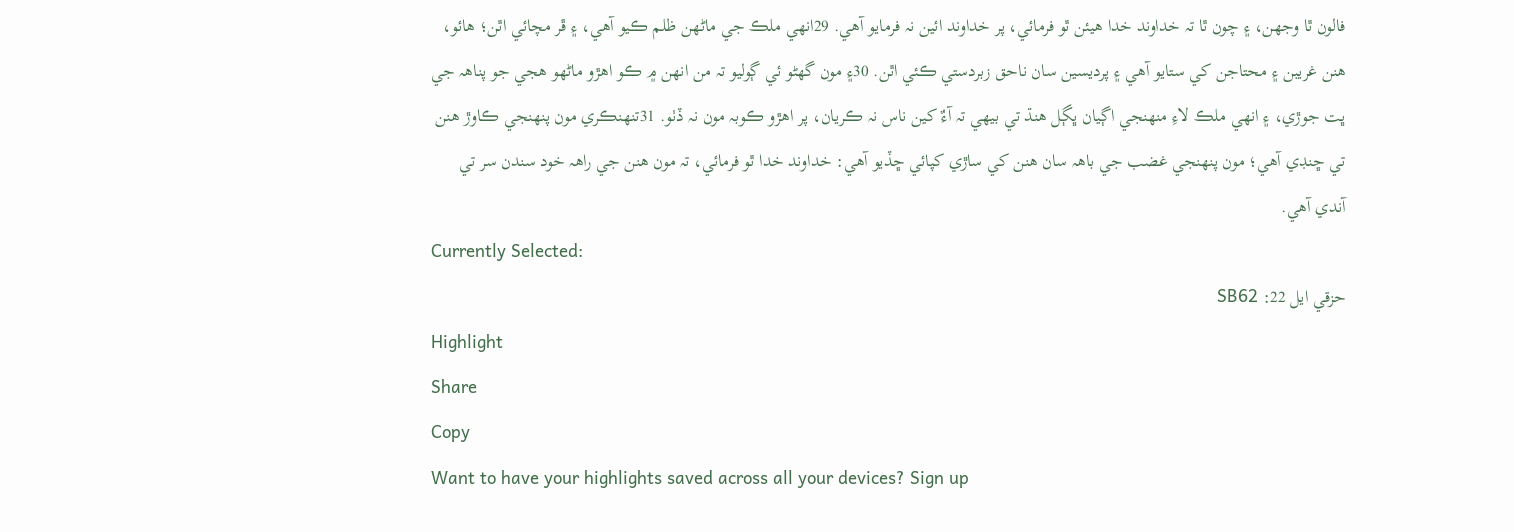فالون ٿا وجهن، ۽ چون ٿا تہ خداوند خدا هيئن ٿو فرمائي، پر خداوند ائين نہ فرمايو آهي. 29انهي ملڪ جي ماڻهن ظلم ڪيو آهي، ۽ ڦر مچائي اٿن؛ هائو، هنن غريبن ۽ محتاجن کي ستايو آهي ۽ پرديسين سان ناحق زبردستي ڪئي اٿن. 30۽ مون گهڻو ئي ڳوليو تہ من انهن ۾ ڪو اهڙو ماڻهو هجي جو پناهہ جي ڀت جوڙي، ۽ انهي ملڪ لاءِ منهنجي اڳيان ڀڳل هنڌ تي بيهي تہ آءٌ کين ناس نہ ڪريان، پر اهڙو ڪوبہ مون نہ ڏٺو. 31تنهنڪري مون پنهنجي ڪاوڙ هنن تي ڇنڊي آهي؛ مون پنهنجي غضب جي باهہ سان هنن کي ساڙي کپائي ڇڏيو آهي: خداوند خدا ٿو فرمائي، تہ مون هنن جي راهہ خود سندن سر تي آندي آهي.
Currently Selected:
حزقي ايل 22: SB62
Highlight
Share
Copy
Want to have your highlights saved across all your devices? Sign up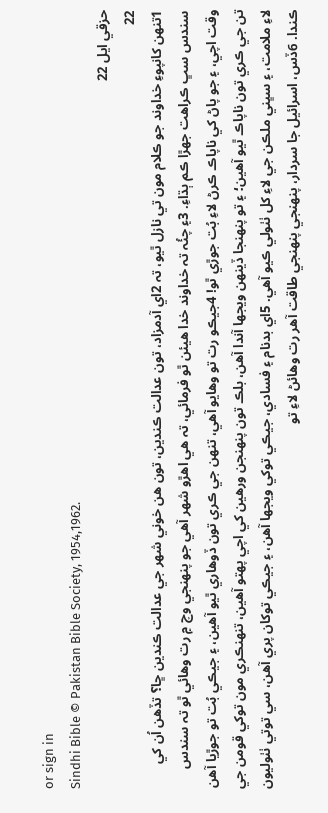or sign in
Sindhi Bible © Pakistan Bible Society, 1954,1962.
حزقي ايل 22
22
1تنهن کانپوءِ خداوند جو ڪلام مون تي نازل ٿيو، تہ 2اي آدمزاد، تون عدالت ڪندين، تون هن خوني شهر جي عدالت ڪندين ڇا؟ تڏهن اُن کي سندس سڀ ڪراهت جهڙا ڪم ٻڌاءِ. 3۽ چئُہ تہ خداوند خدا هيئن ٿو فرمائي، تہ هي اهڙو شهر آهي جو پنهنجي وچ ۾ رت وهائي ٿو تہ سندس وقت اچي، ۽ جو پاڻ کي ناپاڪ ڪرڻ لاءِ بُت جوڙي ٿو! 4جيڪو رت تو وهايو آهي، تنهن جي ڪري تون ڏوهاري ٿيو آهين، ۽ جيڪي بُت تو جوڙيا آهن تن جي ڪري تون ناپاڪ ٿيو آهين؛ ۽ تو پنهنجا ڏينهن ويجها آندا آهن، بلڪ تون پنهنجن ورهين کي اچي پهتو آهين، تنهنڪري مون توکي قومن جي لاءِ ملامت، ۽ سڀني ملڪن جي لاءِ کل ٺٺولي ڪيو آهي. 5اي بدنام ۽ فسادي، جيڪي توکي ويجها آهن، ۽ جيڪي توکان پري آهن، سي توتي ٺٺوليون ڪندا. 6ڏس، اسرائيل جا سردار، پنهنجي پنهنجي طاقت آهر رت وهائڻ لاءِ تو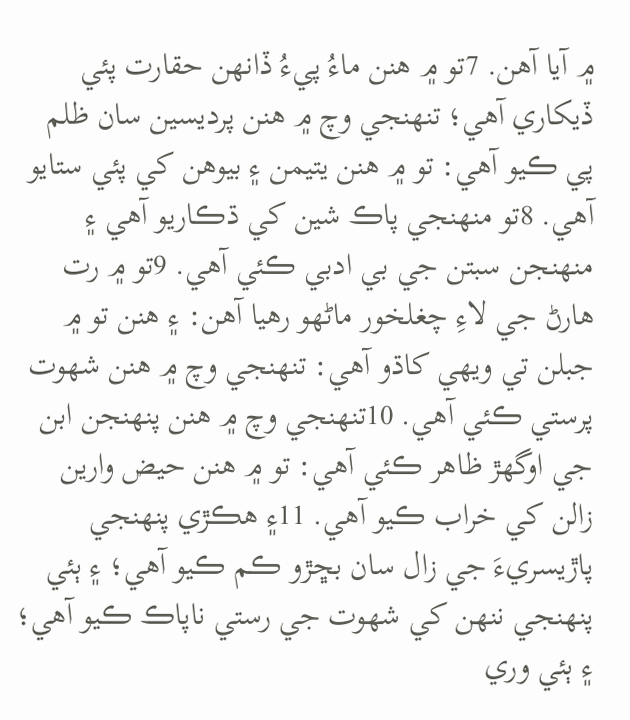۾ آيا آهن. 7تو ۾ هنن ماءُ پيءُ ڏانهن حقارت پئي ڏيکاري آهي؛ تنهنجي وچ ۾ هنن پرديسين سان ظلم پي ڪيو آهي: تو ۾ هنن يتيمن ۽ بيوهن کي پئي ستايو آهي. 8تو منهنجي پاڪ شين کي ڌڪاريو آهي ۽ منهنجن سبتن جي بي ادبي ڪئي آهي. 9تو ۾ رت هارڻ جي لاءِ چغلخور ماڻهو رهيا آهن: ۽ هنن تو ۾ جبلن تي ويهي کاڌو آهي: تنهنجي وچ ۾ هنن شهوت پرستي ڪئي آهي. 10تنهنجي وچ ۾ هنن پنهنجن ابن جي اوگهڙ ظاهر ڪئي آهي: تو ۾ هنن حيض وارين زالن کي خراب ڪيو آهي. 11۽ هڪڙي پنهنجي پاڙيسريءَ جي زال سان بڇڙو ڪم ڪيو آهي؛ ۽ ٻئي پنهنجي ننهن کي شهوت جي رستي ناپاڪ ڪيو آهي؛ ۽ ٻئي وري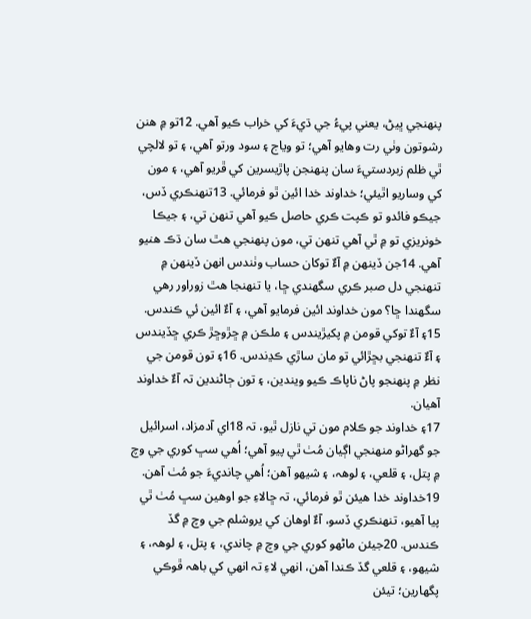پنهنجي ڀيڻ، يعني پيءُ جي ڌيءَ کي خراب ڪيو آهي. 12تو ۾ هنن رشوتون وٺي رت وهايو آهي؛ تو وياج ۽ سود ورتو آهي، ۽ تو لالچي ٿي ظلم زبردستيءَ سان پنهنجن پاڙيسرين کي ڦريو آهي، ۽ مون کي وساريو اٿيئي؛ خداوند خدا ائين ٿو فرمائي. 13تنهنڪري ڏس، جيڪو فائدو تو ڪپت ڪري حاصل ڪيو آهي تنهن تي، ۽ جيڪا خونريزي تو ۾ ٿي آهي تنهن تي، مون پنهنجي هٿ سان ڌڪ هنيو آهي. 14جن ڏينهن ۾ آءٌ توکان حساب وٺندس انهن ڏينهن ۾ تنهنجي دل صبر ڪري سگهندي ڇا، يا تنهنجا هٿ زوراور رهي سگهندا ڇا؟ مون خداوند ائين فرمايو آهي، ۽ آءٌ ائين ئي ڪندس. 15۽ آءٌ توکي قومن ۾ پکيڙيندس ۽ ملڪن ۾ ڇڙوڇڙ ڪري ڇڏيندس ۽ آءٌ تنهنجي بڇڙائي تو مان ساڙي ڪڍندس. 16۽ تون قومن جي نظر ۾ پنهنجو پاڻ ناپاڪ ڪيو ويندين، ۽ تون ڄاڻندين تہ آءٌ خداوند آهيان.
17۽ خداوند جو ڪلام مون تي نازل ٿيو، تہ 18اي آدمزاد، اسرائيل جو گهراڻو منهنجي اڳيان مُٺ ٿي پيو آهي؛ اُهي سڀ کوري جي وچ ۾ پتل، ۽ قلعي، ۽ لوهہ، ۽ شيهو آهن؛ اُهي چانديءَ جو مُٺ آهن. 19خداوند خدا هيئن ٿو فرمائي، تہ ڇالاءِ جو اوهين سڀ مُٺ ٿي پيا آهيو، تنهنڪري ڏسو، آءٌ اوهان کي يروشلم جي وچ ۾ گڏ ڪندس. 20جيئن ماڻهو کوري جي وچ ۾ چاندي، ۽ پتل، ۽ لوهہ، ۽ شيهو، ۽ قلعي گڏ ڪندا آهن، انهي لاءِ تہ انهي کي باهہ ڦوڪي پگهارين؛ تيئن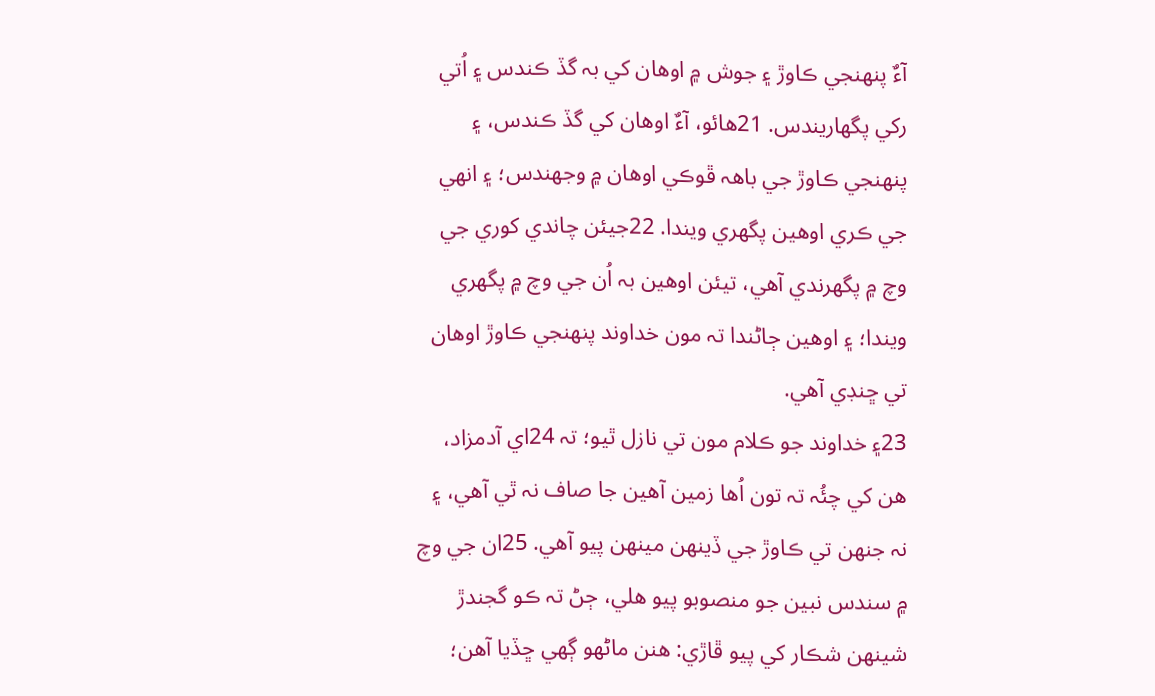آءٌ پنهنجي ڪاوڙ ۽ جوش ۾ اوهان کي بہ گڏ ڪندس ۽ اُتي رکي پگهاريندس. 21هائو، آءٌ اوهان کي گڏ ڪندس، ۽ پنهنجي ڪاوڙ جي باهہ ڦوڪي اوهان ۾ وجهندس؛ ۽ انهي جي ڪري اوهين پگهري ويندا. 22جيئن چاندي کوري جي وچ ۾ پگهرندي آهي، تيئن اوهين بہ اُن جي وچ ۾ پگهري ويندا؛ ۽ اوهين ڄاڻندا تہ مون خداوند پنهنجي ڪاوڙ اوهان تي ڇنڊي آهي.
23۽ خداوند جو ڪلام مون تي نازل ٿيو؛ تہ 24اي آدمزاد، هن کي چئُہ تہ تون اُها زمين آهين جا صاف نہ ٿي آهي، ۽ نہ جنهن تي ڪاوڙ جي ڏينهن مينهن پيو آهي. 25ان جي وچ ۾ سندس نبين جو منصوبو پيو هلي، ڄڻ تہ ڪو گجندڙ شينهن شڪار کي پيو ڦاڙي: هنن ماڻهو ڳهي ڇڏيا آهن؛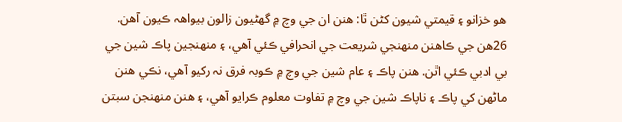هو خزانو ۽ قيمتي شيون کڻن ٿا: هنن ان جي وچ ۾ گهڻيون زالون بيواهہ ڪيون آهن. 26هن جي ڪاهنن منهنجي شريعت جي انحرافي ڪئي آهي، ۽ منهنجين پاڪ شين جي بي ادبي ڪئي اٿن. هنن پاڪ ۽ عام شين جي وچ ۾ ڪوبہ فرق نہ رکيو آهي، نڪي هنن ماڻهن کي پاڪ ۽ ناپاڪ شين جي وچ ۾ تفاوت معلوم ڪرايو آهي، ۽ هنن منهنجن سبتن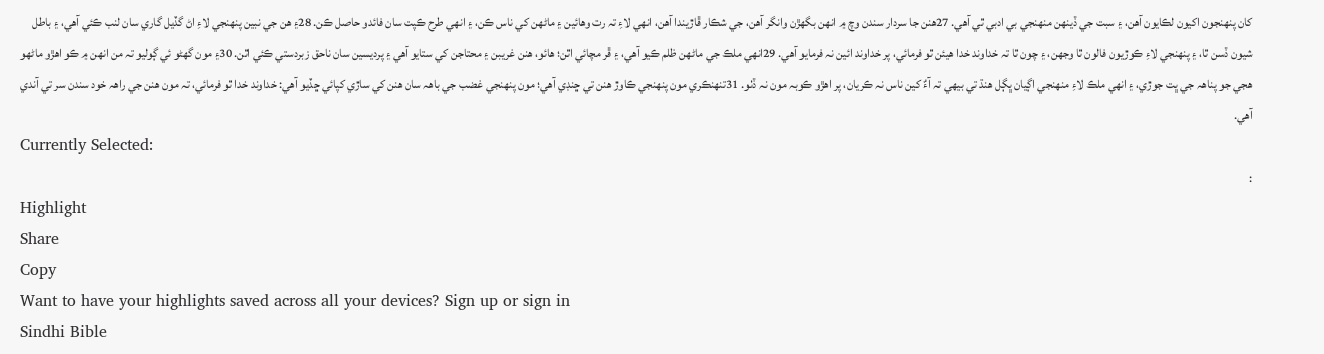کان پنهنجون اکيون لڪايون آهن، ۽ سبت جي ڏينهن منهنجي بي ادبي ٿي آهي. 27هنن جا سردار سندن وچ ۾ انهن بگهڙن وانگر آهن، جي شڪار ڦاڙيندا آهن، انهي لاءِ تہ رت وهائين ۽ ماڻهن کي ناس ڪن، ۽ انهي طرح ڪپت سان فائدو حاصل ڪن. 28۽ هن جي نبين پنهنجي لاءِ اڻ گڏيل گاري سان لنب ڪئي آهي، ۽ باطل شيون ڏسن ٿا، ۽ پنهنجي لاءِ ڪوڙيون فالون ٿا وجهن، ۽ چون ٿا تہ خداوند خدا هيئن ٿو فرمائي، پر خداوند ائين نہ فرمايو آهي. 29انهي ملڪ جي ماڻهن ظلم ڪيو آهي، ۽ ڦر مچائي اٿن؛ هائو، هنن غريبن ۽ محتاجن کي ستايو آهي ۽ پرديسين سان ناحق زبردستي ڪئي اٿن. 30۽ مون گهڻو ئي ڳوليو تہ من انهن ۾ ڪو اهڙو ماڻهو هجي جو پناهہ جي ڀت جوڙي، ۽ انهي ملڪ لاءِ منهنجي اڳيان ڀڳل هنڌ تي بيهي تہ آءٌ کين ناس نہ ڪريان، پر اهڙو ڪوبہ مون نہ ڏٺو. 31تنهنڪري مون پنهنجي ڪاوڙ هنن تي ڇنڊي آهي؛ مون پنهنجي غضب جي باهہ سان هنن کي ساڙي کپائي ڇڏيو آهي: خداوند خدا ٿو فرمائي، تہ مون هنن جي راهہ خود سندن سر تي آندي آهي.
Currently Selected:
:
Highlight
Share
Copy
Want to have your highlights saved across all your devices? Sign up or sign in
Sindhi Bible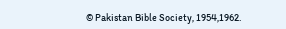© Pakistan Bible Society, 1954,1962.